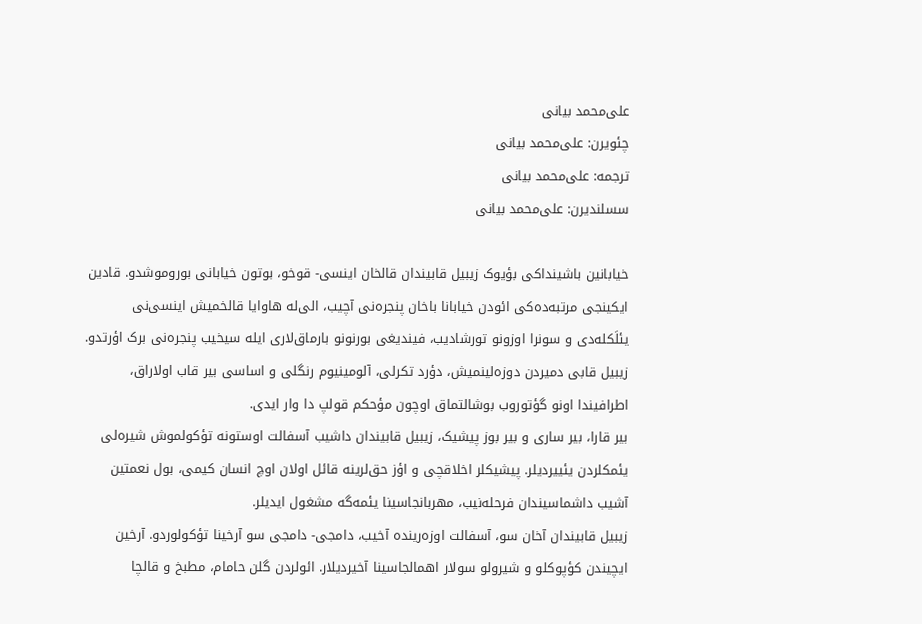علی‌محمد بیانی
چئویرن: علی‌محمد بیانی
ترجمه: علی‌محمد بیانی
سسلندیرن: علی‌محمد بیانی

خیابانین باشینداکی بؤیوک زیبیل قابیندان قالخان اینسی- قوخو، بوتون خیابانی بوروموشدو. قادین ایکینجی مرتبه‌ده‌کی ائودن خیابانا باخان پنجره‌نی آچیب، الی‌له هاوایا قالخمیش اینسی‌نی یئلَکله‌دی و سونرا اوزونو تورشادیب، فیندیغی بورنونو بارماق‌لاری ایله سیخیب پنجره‌نی برک اؤرتدو.
زیبیل قابی دمیردن دوزه‌لینمیش، دؤرد تکرلی، آلومینیوم رنگلی و اساسی بیر قاب اولاراق، اطرافیندا اونو گؤتوروب بوشالتماق اوچون مؤحکم قولپ دا وار ایدی.
بیر قارا، بیر ساری و بیر بوز پیشیک، زیبیل قابیندان داشیب آسفالت اوستونه تؤکولموش شیره‌لی یئمکلردن یئییردیلر. پیشیکلر اخلاقچی و اؤز حق‌لرینه قائل اولان اوچ انسان کیمی، بول نعمتین آشیب داشماسیندان فرحله‌نیب، مهربانجاسینا یئمه‌گه مشغول ایدیلر.
زیبیل قابیندان آخان سو، آسفالت اوزه‌رینده آخیب، دامجی- دامجی سو آرخینا تؤکولوردو. آرخین ایچیندن کؤپوکلو و شیرولو سولار اهمالجاسینا آخیردیلار. ائولردن گلن حامام، مطبخ و قالچا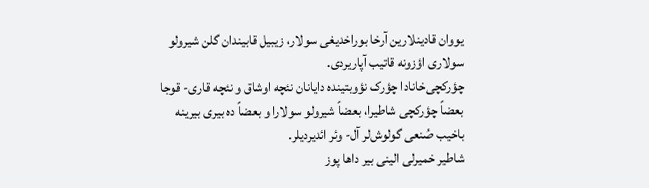یووان قادینلارین آرخا بوراخدیغی سولار، زیبیل قابیندان گلن شیرولو سولاری اؤزونه قاتیب آپاریردی.
چؤرکچی‌خانادا چؤرک نؤوبتینده دایانان نئچه اوشاق و نئچه قاری- قوجا بعضاً چؤرکچی شاطیرا، بعضاً شیرولو سولارا و بعضاً ده بیری بیرینه باخیب صُنعی گولوش‌لر آل- وئر ائدیردیلر.
شاطیر خمیرلی الینی بیر داها پوز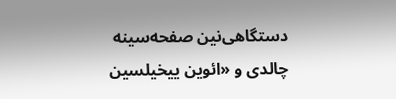دستگاهی‌نین صفحه‌سینه چالدی و «ائوین ییخیلسین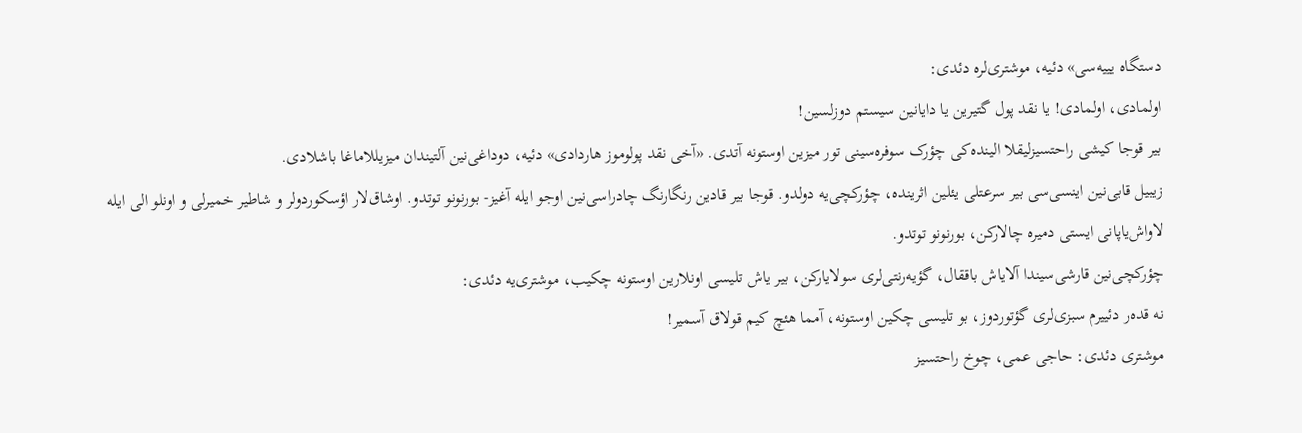دستگاه یییه‌سی» دئیه، موشتری‌لره دئدی:
اولمادی، اولمادی! یا نقد پول گتیرین یا دایانین سیستم دوزلسین!
بیر قوجا کیشی راحتسیزلیقلا الینده‌کی چؤرک سوفره‌سینی تور میزین اوستونه آتدی. «آخی نقد پولوموز هاردادی» دئیه، دوداغی‌نین آلتیندان میزیللاماغا باشلادی.
زیبیل قابی‌نین اینسی‌سی بیر سرعتلی یئلین اثرینده، چؤرکچی‌یه دولدو. قوجا بیر قادین رنگارنگ چادراسی‌نین اوجو ایله آغیز- بورنونو توتدو. اوشاق‌لار اؤسکوردولر و شاطیر خمیرلی و اونلو الی ایله لاواش‌یاپانی ایستی دمیره چالارکن، بورنونو توتدو.
چؤرکچی‌نین قارشی‌سیندا آلایاش باققال، گؤیه‌رنتی‌لری سولایارکن، بیر یاش تلیسی اونلارین اوستونه چکیب، موشتری‌یه دئدی:
نه قده‌ر دئییرم سبزی‌لری گؤتوردوز، بو تلیسی چکین اوستونه، آمما هئچ کیم قولاق آسمیر!
موشتری دئدی: حاجی عمی، چوخ راحتسیز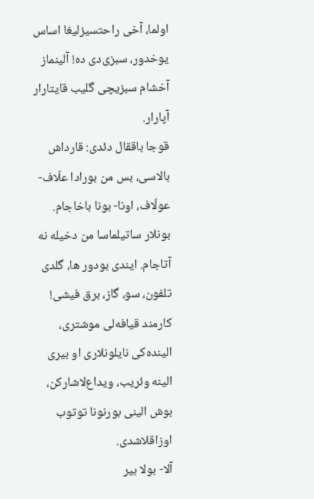اولما، آخی راحتسیزلیغا اساس یوخدور، سبزی‌دی ده! آلینماز آخشام سبزیچی گلیب قایتارار آپارار.
قوجا باققال دئدی: قارداش بالاسی، بس من بورادا علّاف‌- عولّاف، اونا- بونا باخاجام. بونلار ساتیلماسا من دخیله نه آتاجام. ایندی بودور ها، گلدی تلفون، سو، گاز، برق فیشی‌!
کارمند قیافه‌لی موشتری، الینده‌کی نایلونلاری او بیری الینه وئریب، ویداع‌لاشارکن، بوش الینی بورنونا توتوب اوزاقلاشدی.
آلا- بولا بیر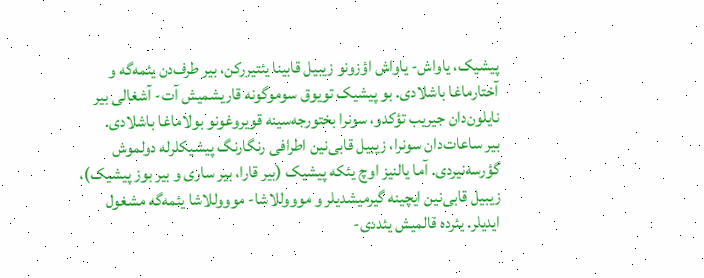پیشیک، یاواش- یاواش اؤزونو زیبیل قابینا یئتیررکن، بیر طرف‌دن یئمه‌گه و آختارماغا باشلادی. بو پیشیک تویوق سوموگونه قاریشمیش آت- آشغالی بیر نایلون‌دان جیریب تؤکدو، سونرا بختورجه‌سینه قویروغونو بولاماغا باشلادی.
بیر ساعات‌دان سونرا، زیبیل قابی‌نین اطرافی رنگارنگ پیشیکلرله دولموش گؤرسه‌نیردی. آما یالنیز اوچ یئکه پیشیک (بیر قارا، بیر ساری و بیر بوز پیشیک)، زیبیل قابی‌نین ایچینه گیرمیشدیلر و موووللاشا- موووللاشا یئمه‌گه مشغول ایدیلر. یئرده قالمیش یئددی-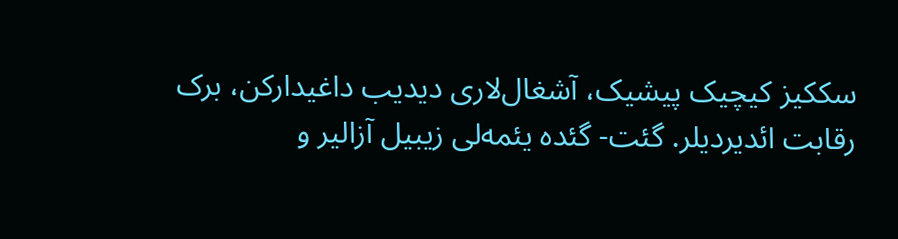سککیز کیچیک پیشیک، آشغال‌لاری دیدیب داغیدارکن، برک رقابت ائدیردیلر. گئت- گئده یئمه‌لی زیبیل آزالیر و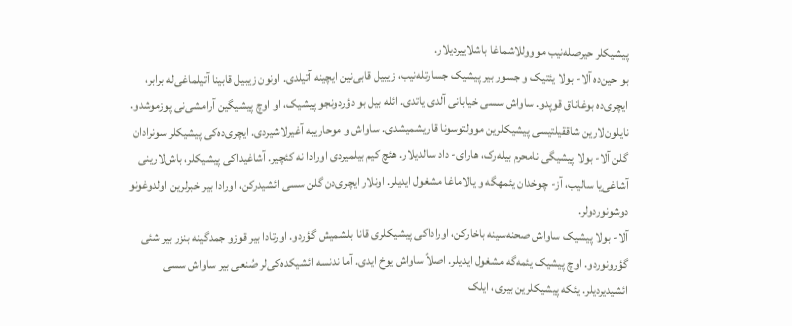پیشیکلر حیرصله‌نیب موووللاشماغا باشلاییردیلار.
بو حین‌ده آلا- بولا یئتیک و جسور بیر پیشیک جسارتله‌نیب، زیبیل قابی‌نین ایچینه آتیلدی. اونون زیبیل قابینا آتیلماغی‌له برابر، ایچری‌ده بوغاناق قوپدو. ساواش سسی خیابانی آلدی یاتدی. ائله بیل بو دؤردونجو پیشیک، او اوچ پیشیگین آرامشی‌نی پوزموشدو. نایلون‌لارین شاققیلتیسی پیشیکلرین موولتوسونا قاریشمیشدی. ساواش و موحاریبه‌‌ آغیرلاشیردی. ایچری‌ده‌کی پیشیکلر سونرادان گلن آلا- بولا پیشیگی نامحرم بیله‌رک، هارای- داد سالدیلار. هئچ کیم بیلمیردی اورادا نه کئچیر. آشاغیداکی پیشیکلر، باش‌لارینی آشاغی‌یا سالیب، آز- چوخدان یئمهگه و یالاماغا مشغول ایدیلر. اونلار ایچری‌‌دن گلن سسی ائشیدرکن، اورادا بیر خبرلرین اولدوغونو دوشونوردولر.
آلا- بولا پیشیک ساواش صحنه‌‌سینه باخارکن، اوراداکی پیشیکلری قانا بلشمیش گؤردو. اورتادا بیر قوزو جمدگینه بنزر بیر شئی گؤرونوردو. اوچ پیشیک یئمه‌گه مشغول ایدیلر. اصلاً ساواش یوخ ایدی. آما ندنسه ائشیکده‌کی‌لر صُنعی بیر ساواش سسی ائشیدیردیلر. یئکه پیشیکلرین بیری، ایلک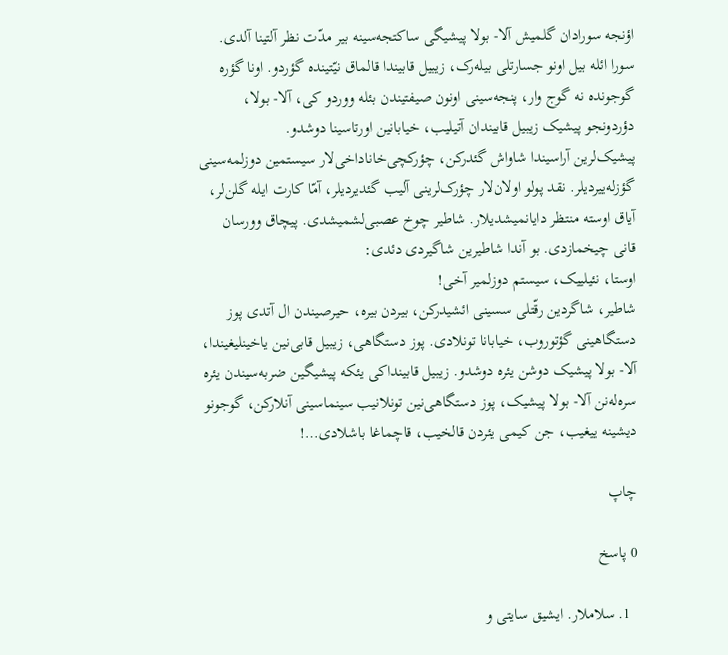اؤنجه سورادان گلمیش آلا- بولا پیشیگی ساکتجه‌سینه بیر مدّت نظر آلتینا آلدی. سورا ائله بیل اونو جسارتلی بیله‌رک، زیبیل قابیندا قالماق نیّتینده گؤردو. اونا گؤره گوجونده نه گوج وار، پنجه‌سینی اونون صیفتیندن بئله ووردو کی، آلا- بولا، دؤردونجو پیشیک زیبیل قابیندان آتیلیب، خیابانین اورتاسینا دوشدو.
پیشیک‌لرین آراسیندا شاواش گئدرکن، چؤرکچی‌‌خاناداخی‌لار سیستمین دوزلمه‌سینی گؤزله‌ییردیلر. نقد پولو اولان‌لار چؤرک‌لرینی آلیب گئدیردیلر، آمّا کارت ایله گلن‌لر، آیاق اوسته منتظر دایانمیشدیلار. شاطیر چوخ عصبی‌لشمیشدی. پیچاق وورسان قانی چیخمازدی. بو آندا شاطیرین شاگیردی دئدی:
اوستا، نئیلییک، سیستم دوزلمیر آخی!
شاطیر، شاگردین رقّتلی سسینی ائشیدرکن، بیردن بیره، حیرصیندن ال آتدی پوز دستگاهینی گؤتوروب، خیابانا تونلادی. پوز دستگاهی، زیبیل قابی‌نین یاخینلیغیندا، آلا- بولا پیشیک دوشن یئره دوشدو. زیبیل قابینداکی یئکه پیشیگین ضربه‌‌سیندن یئره سره‌له‌نن آلا- بولا پیشیک، پوز دستگاهی‌نین تونلانیب سینماسینی آنلارکن، گوجونو دیشینه ییغیب، جن کیمی یئردن قالخیب، قاچماغا باشلادی…!

چاپ

0 پاسخ

  1. سلاملار. ایشیق سایتی و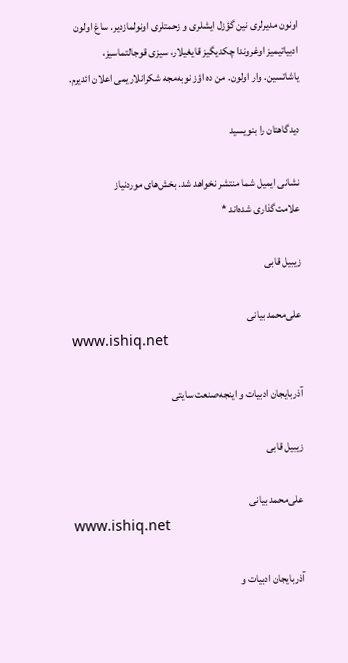اونون مدیرلری نین گؤزل ایشلری و زحمتلری اونولمازدیر. ساغ اولون ادبیاتیمیز اوغروندا چکدیگیز قایغیلار، سیزی قوجالتماسیز، یاشاتسین. وار اولون. من ده اؤز نوبه‌مجه شکرانلاریمی اعلان ائدیرم.

دیدگاهتان را بنویسید

نشانی ایمیل شما منتشر نخواهد شد. بخش‌های موردنیاز علامت‌گذاری شده‌اند *

زیبیل قابی

علی‌محمد بیانی
www.ishiq.net

آذربایجان ادبیات و اینجه‌صنعت سایتی

زیبیل قابی

علی‌محمد بیانی
www.ishiq.net

آذربایجان ادبیات و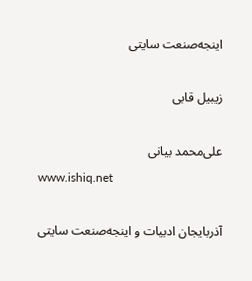اینجه‌صنعت سایتی

زیبیل قابی

علی‌محمد بیانی
www.ishiq.net

آذربایجان ادبیات و اینجه‌صنعت سایتی